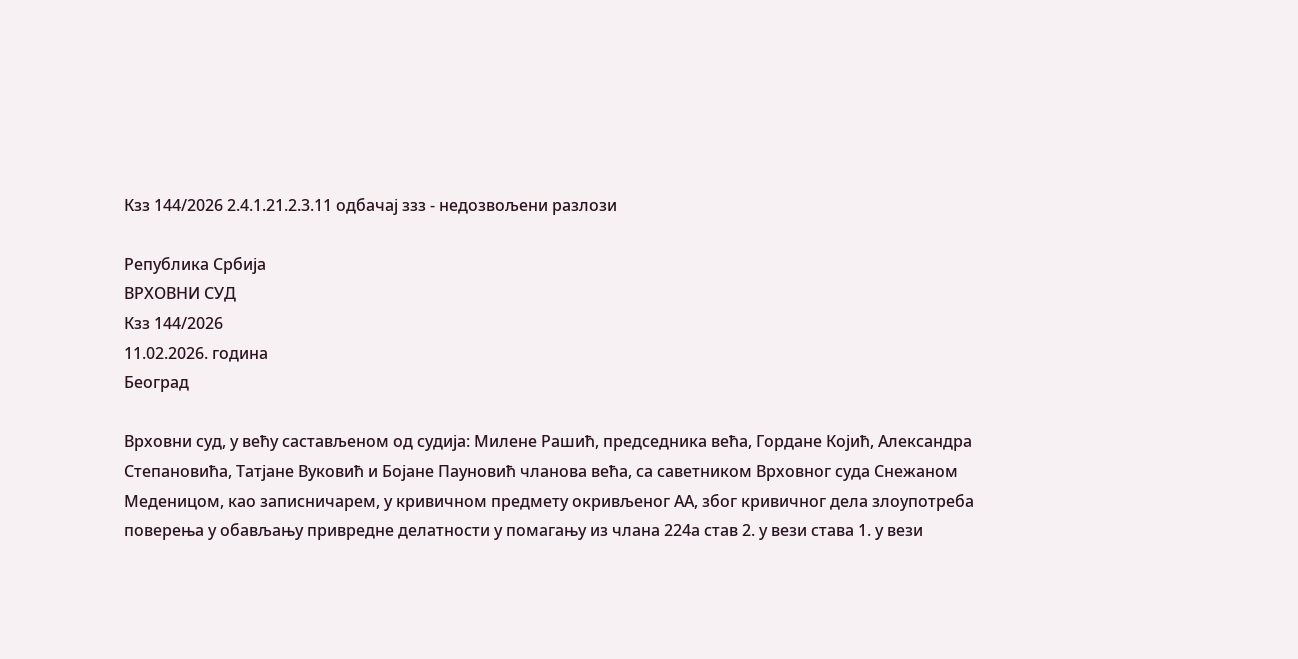Кзз 144/2026 2.4.1.21.2.3.11 одбачај ззз - недозвољени разлози

Република Србија
ВРХОВНИ СУД
Кзз 144/2026
11.02.2026. година
Београд

Врховни суд, у већу састављеном од судија: Милене Рашић, председника већа, Гордане Којић, Александра Степановића, Татјане Вуковић и Бојане Пауновић чланова већа, са саветником Врховног суда Снежаном Меденицом, као записничарем, у кривичном предмету окривљеног АА, због кривичног дела злоупотреба поверења у обављању привредне делатности у помагању из члана 224а став 2. у вези става 1. у вези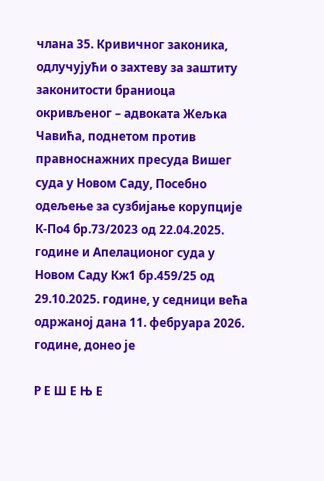члана 35. Кривичног законика, одлучујући о захтеву за заштиту законитости браниоца окривљеног – адвоката Жељка Чавића, поднетом против правноснажних пресуда Вишег суда у Новом Саду, Посебно одељење за сузбијање корупције К-По4 бр.73/2023 од 22.04.2025. године и Апелационог суда у Новом Саду Кж1 бр.459/25 од 29.10.2025. године, у седници већа одржаној дана 11. фебруара 2026. године, донео је

Р Е Ш Е Њ Е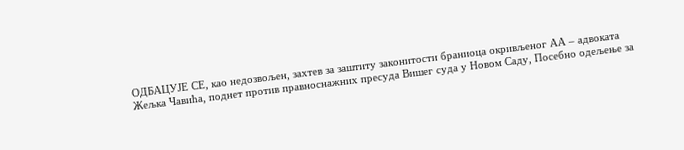ОДБАЦУЈЕ СЕ, као недозвољен, захтев за заштиту законитости браниоца окривљеног АА – адвоката Жељка Чавића, поднет против правноснажних пресуда Вишег суда у Новом Саду, Посебно одељење за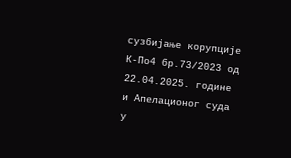сузбијање корупције К-По4 бр.73/2023 од 22.04.2025. године и Апелационог суда у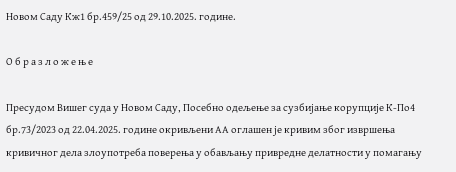Новом Саду Кж1 бр.459/25 од 29.10.2025. године.

О б р а з л о ж е њ е

Пресудом Вишег суда у Новом Саду, Посебно одељење за сузбијање корупције К-По4 бр.73/2023 од 22.04.2025. године окривљени АА оглашен је кривим због извршења кривичног дела злоупотреба поверења у обављању привредне делатности у помагању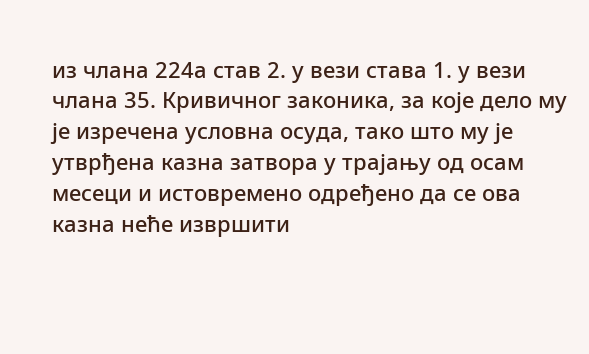из члана 224а став 2. у вези става 1. у вези члана 35. Кривичног законика, за које дело му је изречена условна осуда, тако што му је утврђена казна затвора у трајању од осам месеци и истовремено одређено да се ова казна неће извршити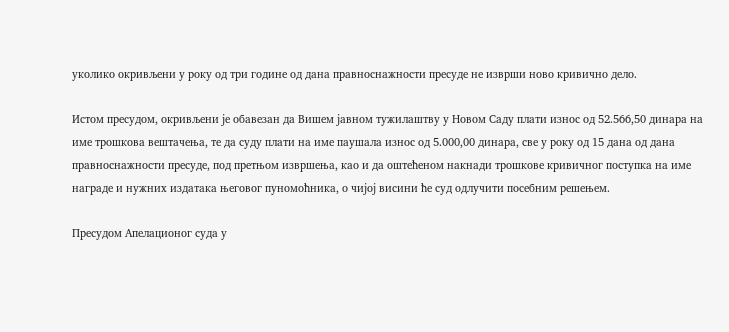уколико окривљени у року од три године од дана правноснажности пресуде не изврши ново кривично дело.

Истом пресудом, окривљени је обавезан да Вишем јавном тужилаштву у Новом Саду плати износ од 52.566,50 динара на име трошкова вештачења, те да суду плати на име паушала износ од 5.000,00 динара, све у року од 15 дана од дана правноснажности пресуде, под претњом извршења, као и да оштећеном накнади трошкове кривичног поступка на име награде и нужних издатака његовог пуномоћника, о чијој висини ће суд одлучити посебним решењем.

Пресудом Апелационог суда у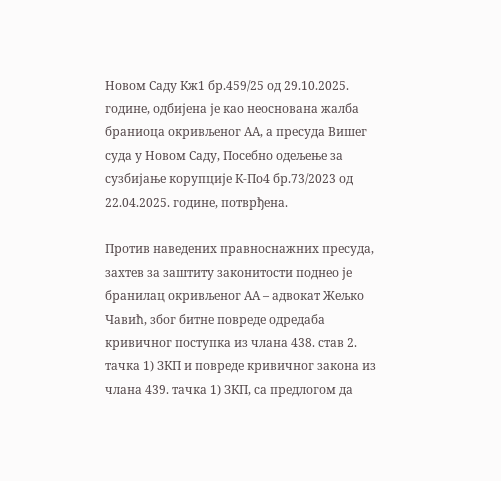Новом Саду Кж1 бр.459/25 од 29.10.2025. године, одбијена је као неоснована жалба браниоца окривљеног АА, а пресуда Вишег суда у Новом Саду, Посебно одељење за сузбијање корупције К-По4 бр.73/2023 од 22.04.2025. године, потврђена.

Против наведених правноснажних пресуда, захтев за заштиту законитости поднео је бранилац окривљеног АА – адвокат Жељко Чавић, због битне повреде одредаба кривичног поступка из члана 438. став 2. тачка 1) ЗКП и повреде кривичног закона из члана 439. тачка 1) ЗКП, са предлогом да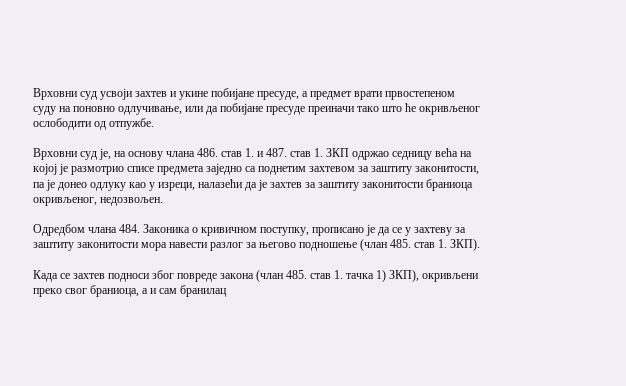Врховни суд усвоји захтев и укине побијане пресуде, а предмет врати првостепеном суду на поновно одлучивање, или да побијане пресуде преиначи тако што ће окривљеног ослободити од отпужбе.

Врховни суд је, на основу члана 486. став 1. и 487. став 1. ЗКП одржао седницу већа на којој је размотрио списе предмета заједно са поднетим захтевом за заштиту законитости, па је донео одлуку као у изреци, налазећи да је захтев за заштиту законитости браниоца окривљеног, недозвољен.

Одредбом члана 484. Законика о кривичном поступку, прописано је да се у захтеву за заштиту законитости мора навести разлог за његово подношење (члан 485. став 1. ЗКП).

Када се захтев подноси због повреде закона (члан 485. став 1. тачка 1) ЗКП), окривљени преко свог браниоца, а и сам бранилац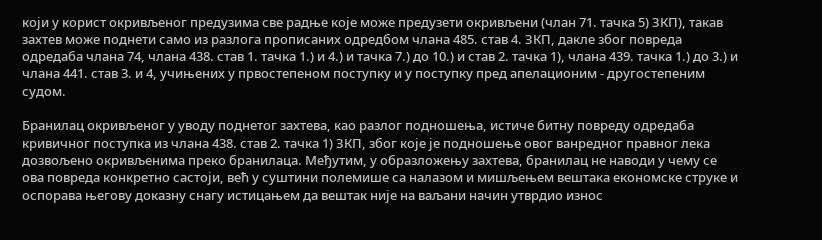који у корист окривљеног предузима све радње које може предузети окривљени (члан 71. тачка 5) ЗКП), такав захтев може поднети само из разлога прописаних одредбом члана 485. став 4. ЗКП, дакле због повреда одредаба члана 74, члана 438. став 1. тачка 1.) и 4.) и тачка 7.) до 10.) и став 2. тачка 1), члана 439. тачка 1.) до 3.) и члана 441. став 3. и 4, учињених у првостепеном поступку и у поступку пред апелационим - другостепеним судом.

Бранилац окривљеног у уводу поднетог захтева, као разлог подношења, истиче битну повреду одредаба кривичног поступка из члана 438. став 2. тачка 1) ЗКП, због које је подношење овог ванредног правног лека дозвољено окривљенима преко бранилаца. Међутим, у образложењу захтева, бранилац не наводи у чему се ова повреда конкретно састоји, већ у суштини полемише са налазом и мишљењем вештака економске струке и оспорава његову доказну снагу истицањем да вештак није на ваљани начин утврдио износ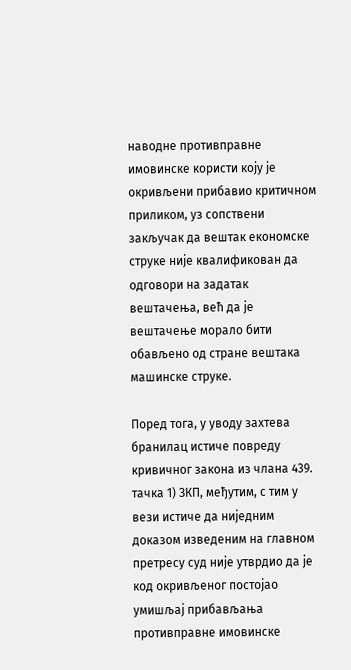наводне противправне имовинске користи коју је окривљени прибавио критичном приликом, уз сопствени закључак да вештак економске струке није квалификован да одговори на задатак вештачења, већ да је вештачење морало бити обављено од стране вештака машинске струке.

Поред тога, у уводу захтева бранилац истиче повреду кривичног закона из члана 439. тачка 1) ЗКП, међутим, с тим у вези истиче да ниједним доказом изведеним на главном претресу суд није утврдио да је код окривљеног постојао умишљај прибављања противправне имовинске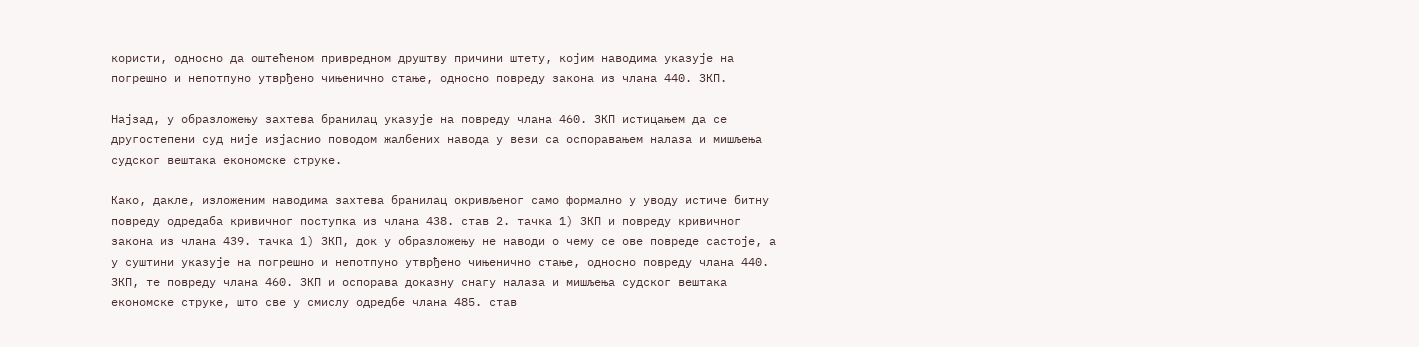користи, односно да оштећеном привредном друштву причини штету, којим наводима указује на погрешно и непотпуно утврђено чињенично стање, односно повреду закона из члана 440. ЗКП.

Најзад, у образложењу захтева бранилац указује на повреду члана 460. ЗКП истицањем да се другостепени суд није изјаснио поводом жалбених навода у вези са оспоравањем налаза и мишљења судског вештака економске струке.

Како, дакле, изложеним наводима захтева бранилац окривљеног само формално у уводу истиче битну повреду одредаба кривичног поступка из члана 438. став 2. тачка 1) ЗКП и повреду кривичног закона из члана 439. тачка 1) ЗКП, док у образложењу не наводи о чему се ове повреде састоје, а у суштини указује на погрешно и непотпуно утврђено чињенично стање, односно повреду члана 440. ЗКП, те повреду члана 460. ЗКП и оспорава доказну снагу налаза и мишљења судског вештака економске струке, што све у смислу одредбе члана 485. став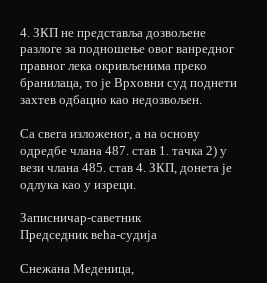4. ЗКП не представља дозвољене разлоге за подношење овог ванредног правног лека окривљенима преко бранилаца, то је Врховни суд поднети захтев одбацио као недозвољен.

Са свега изложеног, а на основу одредбе члана 487. став 1. тачка 2) у вези члана 485. став 4. ЗКП, донета је одлука као у изреци.

Записничар-саветник                                                                                                                                                                                                                                                                                                                                                                                         Председник већа-судија

Снежана Меденица,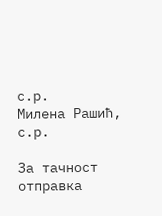с.р.                                                                                                                                                                                                                                                                                                                                                                                             Милена Рашић, с.р.

За тачност отправка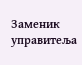Заменик управитеља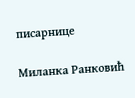писарнице

Миланка Ранковић